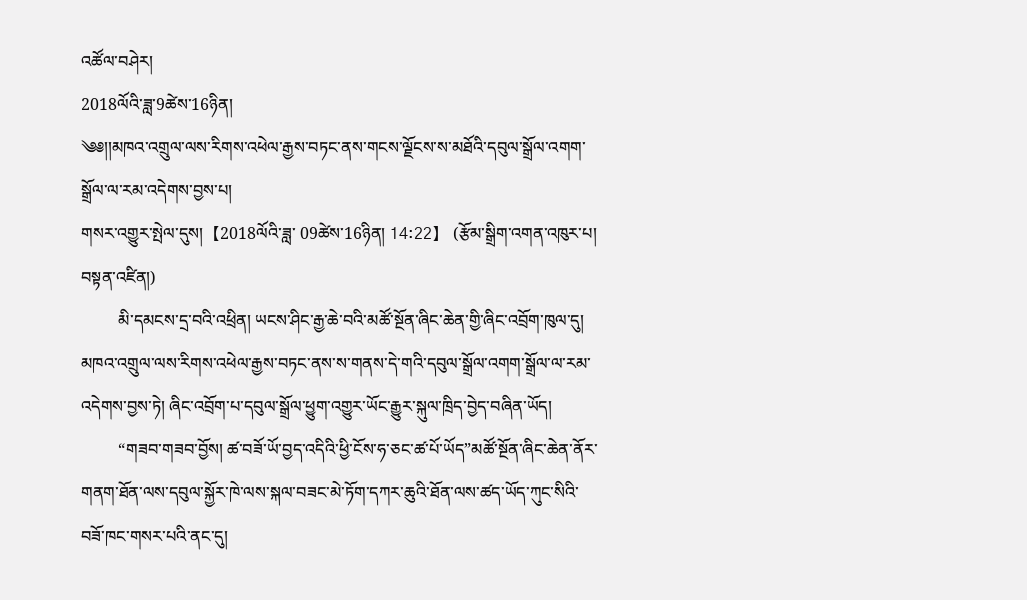འཚོལ་བཤེར།
2018ལོའི་ཟླ་9ཚེས་16ཉིན།
༄༅།།མཁའ་འགྲུལ་ལས་རིགས་འཕེལ་རྒྱས་བཏང་ནས་གངས་ལྗོངས་ས་མཐོའི་དབུལ་སྒྲོལ་འགག་སྒྲོལ་ལ་རམ་འདེགས་བྱས་པ།
གསར་འགྱུར་སྤེལ་དུས།  【2018ལོའི་ཟླ་ 09ཚེས་16ཉིན། 14:22】   (རྩོམ་སྒྲིག་འགན་འཁུར་པ། བསྟན་འཛིན།)
         མི་དམངས་དྲ་བའི་འཕྲིན། ཡངས་ཤིང་རྒྱ་ཆེ་བའི་མཚོ་སྔོན་ཞིང་ཆེན་གྱི་ཞིང་འབྲོག་ཁུལ་དུ། མཁའ་འགྲུལ་ལས་རིགས་འཕེལ་རྒྱས་བཏང་ནས་ས་གནས་དེ་གའི་དབུལ་སྒྲོལ་འགག་སྒྲོལ་ལ་རམ་འདེགས་བྱས་ཏེ། ཞིང་འབྲོག་པ་དབུལ་སྒྲོལ་ཕྱུག་འགྱུར་ཡོང་རྒྱུར་སྐུལ་ཁྲིད་བྱེད་བཞིན་ཡོད།
         “གཟབ་གཟབ་བྱོས། ཚ་བཟོ་ཡོ་བྱད་འདིའི་ཕྱི་ངོས་ཧ་ཅང་ཚ་པོ་ཡོད”མཚོ་སྔོན་ཞིང་ཆེན་ནོར་གནག་ཐོན་ལས་དབུལ་སྐྱོར་ཁེ་ལས་སྐལ་བཟང་མེ་ཏོག་དཀར་ཆུའི་ཐོན་ལས་ཚད་ཡོད་ཀུང་སིའི་བཟོ་ཁང་གསར་པའི་ནང་དུ།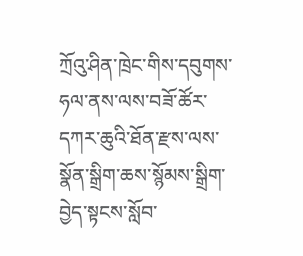ཀྲོའུ་ཤིན་ཁྲེང་གིས་དབུགས་ཧལ་ནས་ལས་བཟོ་ཚོར་དཀར་ཆུའི་ཐོན་རྫས་ལས་སྣོན་སྒྲིག་ཆས་སྙོམས་སྒྲིག་བྱེད་སྟངས་སློབ་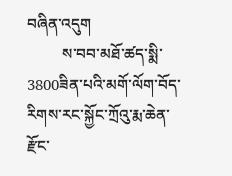བཞིན་འདུག
         ས་བབ་མཐོ་ཚད་སྨི་3800ཟིན་པའི་མགོ་ལོག་བོད་རིགས་རང་སྐྱོང་ཀྲོའུ་རྨ་ཆེན་རྫོང་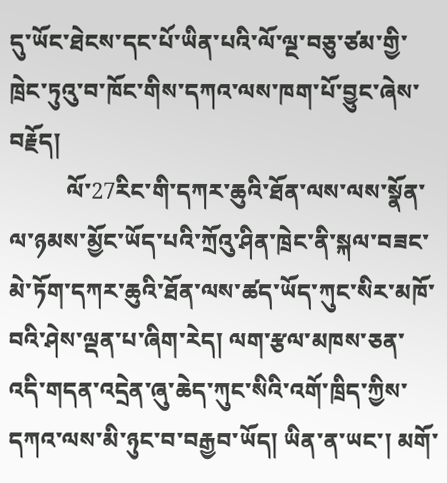དུ་ཡོང་ཐེངས་དང་པོ་ཡིན་པའི་ལོ་ལྔ་བཅུ་ཙམ་གྱི་ཁྲེང་ཏུའུ་བ་ཁོང་གིས་དཀའ་ལས་ཁག་པོ་བྱུང་ཞེས་བརྗོད།
          ལོ་27རིང་གི་དཀར་ཆུའི་ཐོན་ལས་ལས་སྣོན་ལ་ཉམས་མྱོང་ཡོད་པའི་ཀྲོའུ་ཤིན་ཁྲེང་ནི་སྐལ་བཟང་མེ་ཏོག་དཀར་ཆུའི་ཐོན་ལས་ཚད་ཡོད་ཀུང་སིར་མཁོ་བའི་ཤེས་ལྡན་པ་ཞིག་རེད། ལག་རྩལ་མཁས་ཅན་འདི་གདན་འདྲེན་ཞུ་ཆེད་ཀུང་སིའི་འགོ་ཁྲིད་ཀྱིས་དཀའ་ལས་མི་ཉུང་བ་བརྒྱབ་ཡོད། ཡིན་ན་ཡང་། མགོ་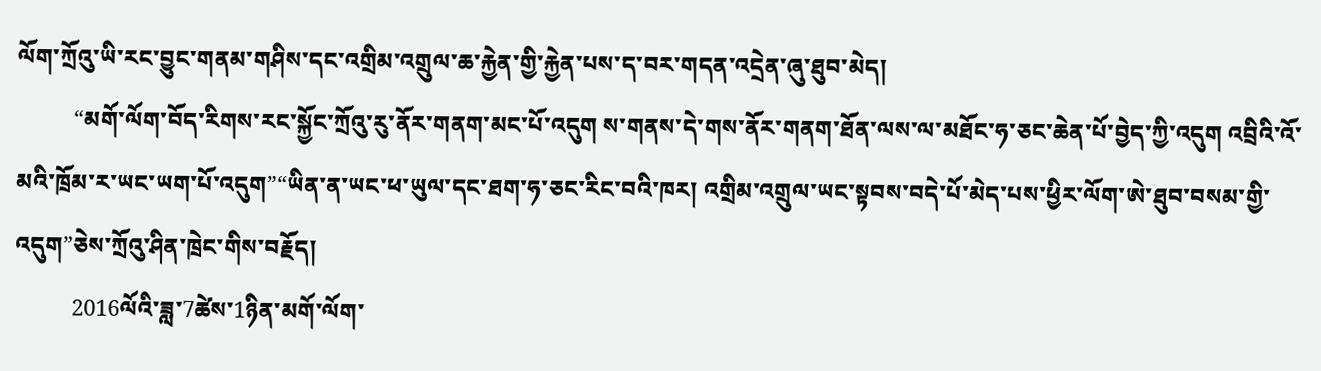ལོག་ཀྲོའུ་ཡི་རང་བྱུང་གནམ་གཤིས་དང་འགྲིམ་འགྲུལ་ཆ་རྐྱེན་གྱི་རྐྱེན་པས་ད་བར་གདན་འདྲེན་ཞུ་ཐུབ་མེད།
          “མགོ་ལོག་བོད་རིགས་རང་སྐྱོང་ཀྲོའུ་རུ་ནོར་གནག་མང་པོ་འདུག ས་གནས་དེ་གས་ནོར་གནག་ཐོན་ལས་ལ་མཐོང་ཧ་ཅང་ཆེན་པོ་བྱེད་ཀྱི་འདུག འབྲིའི་འོ་མའི་ཁྲོམ་ར་ཡང་ཡག་པོ་འདུག”“ཡིན་ན་ཡང་ཕ་ཡུལ་དང་ཐག་ཧ་ཅང་རིང་བའི་ཁར། འགྲིམ་འགྲུལ་ཡང་སྟབས་བདེ་པོ་མེད་པས་ཕྱིར་ལོག་ཨེ་ཐུབ་བསམ་གྱི་འདུག”ཅེས་ཀྲོའུ་ཤིན་ཁྲེང་གིས་བརྗོད།
          2016ལོའི་ཟླ་7ཚེས་1ཉིན་མགོ་ལོག་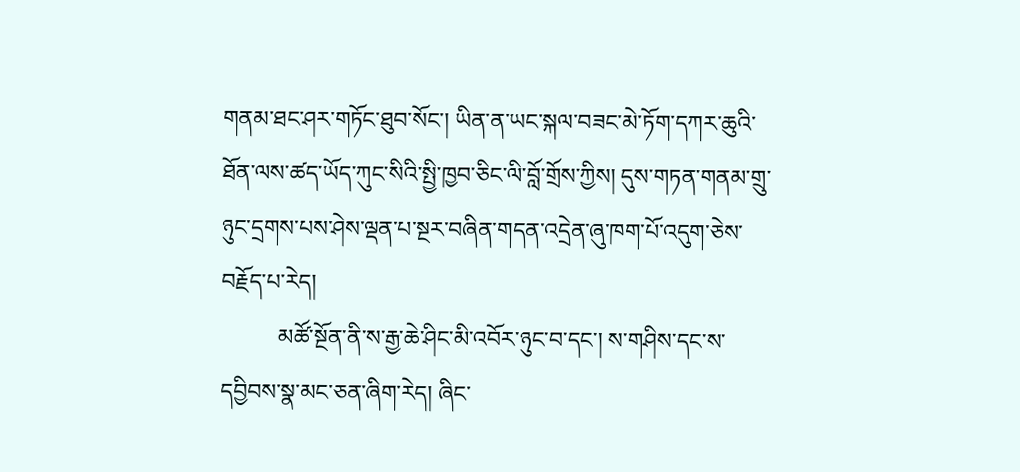གནམ་ཐང་ཤར་གཏོང་ཐུབ་སོང་། ཡིན་ན་ཡང་སྐལ་བཟང་མེ་ཏོག་དཀར་ཆུའི་ཐོན་ལས་ཚད་ཡོད་ཀུང་སིའི་སྤྱི་ཁྱབ་ཅིང་ལི་བློ་གྲོས་ཀྱིས། དུས་གཏན་གནམ་གྲུ་ཉུང་དྲགས་པས་ཤེས་ལྡན་པ་སྔར་བཞིན་གདན་འདྲེན་ཞུ་ཁག་པོ་འདུག་ཅེས་བརྗོད་པ་རེད།
          མཚོ་སྔོན་ནི་ས་རྒྱ་ཆེ་ཤིང་མི་འབོར་ཉུང་བ་དང་། ས་གཤིས་དང་ས་དབྱིབས་སྣ་མང་ཅན་ཞིག་རེད། ཞིང་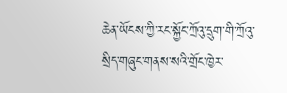ཆེན་ཡོངས་ཀྱི་རང་སྐྱོང་ཀྲོའུ་དྲུག་གི་ཀྲོའུ་སྲིད་གཞུང་གནས་སའི་གྲོང་ཁྱེར་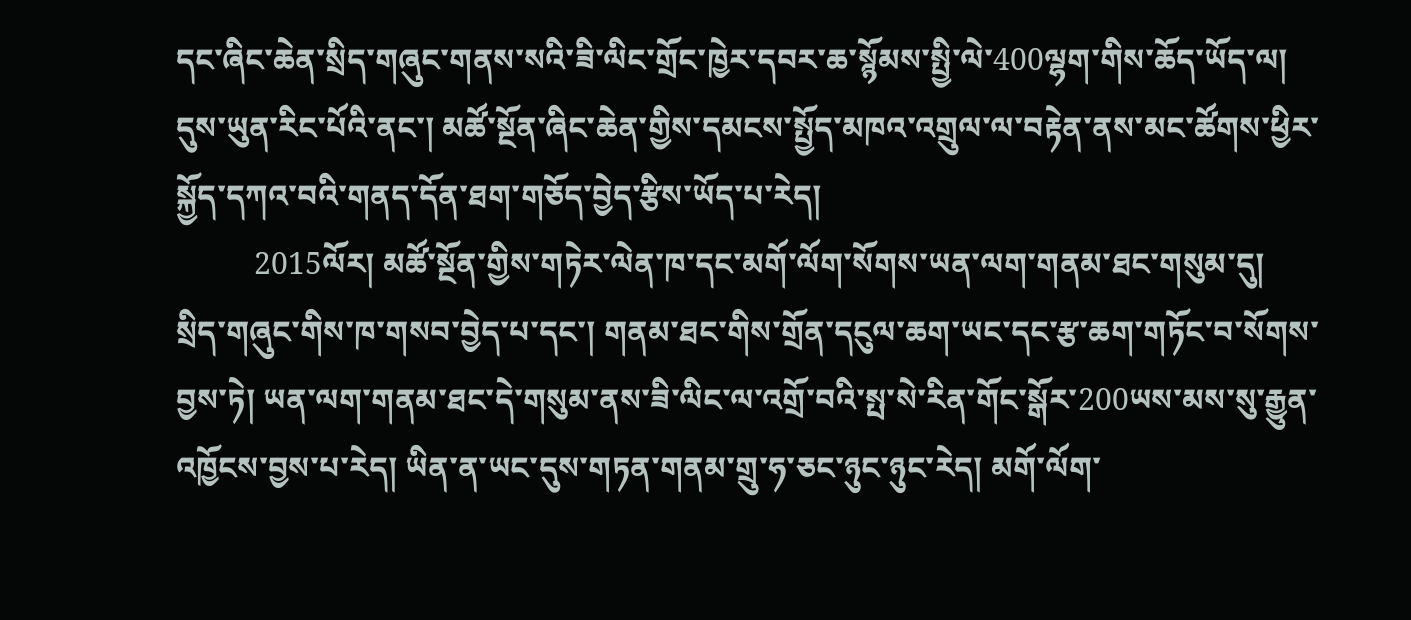དང་ཞིང་ཆེན་སྲིད་གཞུང་གནས་སའི་ཟི་ལིང་གྲོང་ཁྱེར་དབར་ཆ་སྙོམས་སྤྱི་ལེ་400ལྷག་གིས་ཆོད་ཡོད་ལ། དུས་ཡུན་རིང་པོའི་ནང་། མཚོ་སྔོན་ཞིང་ཆེན་གྱིས་དམངས་སྤྱོད་མཁའ་འགྲུལ་ལ་བརྟེན་ནས་མང་ཚོགས་ཕྱིར་སྐྱོད་དཀའ་བའི་གནད་དོན་ཐག་གཅོད་བྱེད་རྩིས་ཡོད་པ་རེད།
          2015ལོར། མཚོ་སྔོན་གྱིས་གཏེར་ལེན་ཁ་དང་མགོ་ལོག་སོགས་ཡན་ལག་གནམ་ཐང་གསུམ་དུ། སྲིད་གཞུང་གིས་ཁ་གསབ་བྱེད་པ་དང་། གནམ་ཐང་གིས་གྲོན་དངུལ་ཆག་ཡང་དང་རྩ་ཆག་གཏོང་བ་སོགས་བྱས་ཏེ། ཡན་ལག་གནམ་ཐང་དེ་གསུམ་ནས་ཟི་ལིང་ལ་འགྲོ་བའི་སྤ་སེ་རིན་གོང་སྒོར་200ཡས་མས་སུ་རྒྱུན་འཁྱོངས་བྱས་པ་རེད། ཡིན་ན་ཡང་དུས་གཏན་གནམ་གྲུ་ཧ་ཅང་ཉུང་ཉུང་རེད། མགོ་ལོག་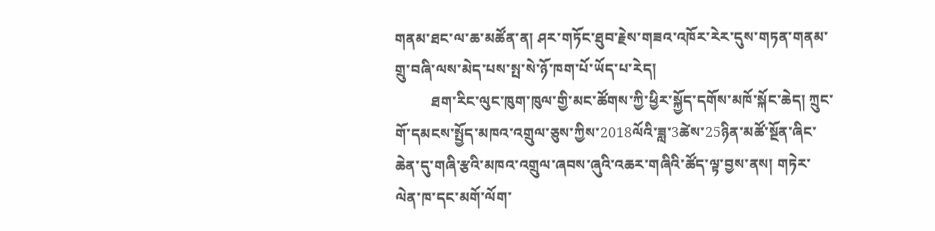གནམ་ཐང་ལ་ཆ་མཚོན་ན། ཤར་གཏོང་ཐུབ་རྗེས་གཟའ་འཁོར་རེར་དུས་གཏན་གནམ་གྲུ་བཞི་ལས་མེད་པས་སྤ་སེ་ཉོ་ཁག་པོ་ཡོད་པ་རེད།
          ཐག་རིང་ལུང་ཁུག་ཁུལ་གྱི་མང་ཚོགས་ཀྱི་ཕྱིར་སྐྱོད་དགོས་མཁོ་སྐོང་ཆེད། ཀྲུང་གོ་དམངས་སྤྱོད་མཁའ་འགྲུལ་ཅུས་ཀྱིས་2018ལོའི་ཟླ་3ཚེས་25ཉིན་མཚོ་སྔོན་ཞིང་ཆེན་དུ་གཞི་རྩའི་མཁའ་འགྲུལ་ཞབས་ཞུའི་འཆར་གཞིའི་ཚོད་ལྟ་བྱས་ནས། གཏེར་ལེན་ཁ་དང་མགོ་ལོག་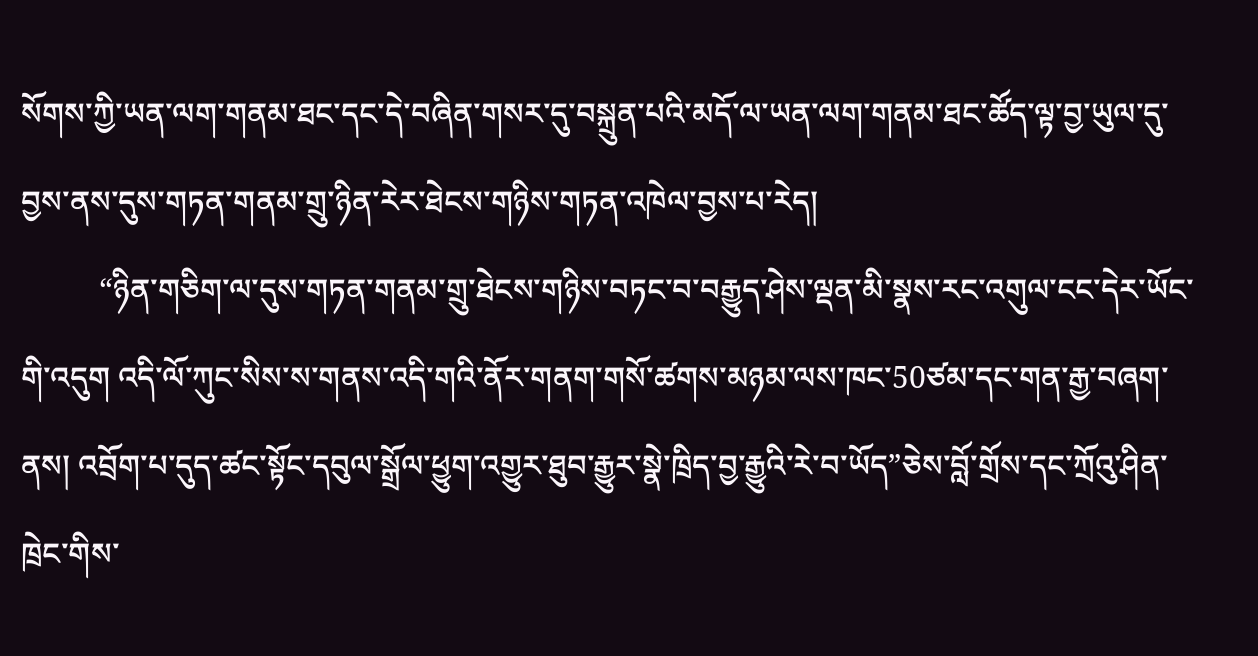སོགས་ཀྱི་ཡན་ལག་གནམ་ཐང་དང་དེ་བཞིན་གསར་དུ་བསྐྲུན་པའི་མདོ་ལ་ཡན་ལག་གནམ་ཐང་ཚོད་ལྟ་བྱ་ཡུལ་དུ་བྱས་ནས་དུས་གཏན་གནམ་གྲུ་ཉིན་རེར་ཐེངས་གཉིས་གཏན་འཁེལ་བྱས་པ་རེད།
          “ཉིན་གཅིག་ལ་དུས་གཏན་གནམ་གྲུ་ཐེངས་གཉིས་བཏང་བ་བརྒྱུད་ཤེས་ལྡན་མི་སྣས་རང་འགུལ་ངང་དེར་ཡོང་གི་འདུག འདི་ལོ་ཀུང་སིས་ས་གནས་འདི་གའི་ནོར་གནག་གསོ་ཚགས་མཉམ་ལས་ཁང་50ཙམ་དང་གན་རྒྱ་བཞག་ནས། འབྲོག་པ་དུད་ཚང་སྟོང་དབུལ་སྒྲོལ་ཕྱུག་འགྱུར་ཐུབ་རྒྱུར་སྣེ་ཁྲིད་བྱ་རྒྱུའི་རེ་བ་ཡོད”ཅེས་བློ་གྲོས་དང་ཀྲོའུ་ཤིན་ཁྲེང་གིས་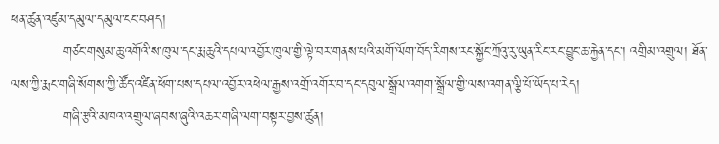ཕན་ཚུན་འཛུམ་དམུལ་དམུལ་ངང་བཤད།
           གཙང་གསུམ་ཆུ་འགོའི་ས་ཁུལ་དང་རྨ་ཆུའི་དཔལ་འབྱོར་ཁུལ་གྱི་ལྟེ་བར་གནས་པའི་མགོ་ལོག་བོད་རིགས་རང་སྐྱོང་ཀྲོའུ་རུ་ཡུན་རིང་རང་བྱུང་ཆ་རྐྱེན་དང་། འགྲིམ་འགྲུལ། ཐོན་ལས་ཀྱི་རྨང་གཞི་སོགས་ཀྱི་ཚོད་འཛིན་ཕོག་པས་དཔལ་འབྱོར་འཕེལ་རྒྱས་འགྲོ་འགོར་བ་དང་དབུལ་སྒྲོལ་འགག་སྒྲོལ་གྱི་ལས་འགན་ལྕི་པོ་ཡོད་པ་རེད།
           གཞི་རྩའི་མཁའ་འགྲུལ་ཞབས་ཞུའི་འཆར་གཞི་ལག་བསྟར་བྱས་ཚུན།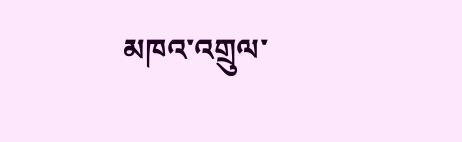མཁའ་འགྲུལ་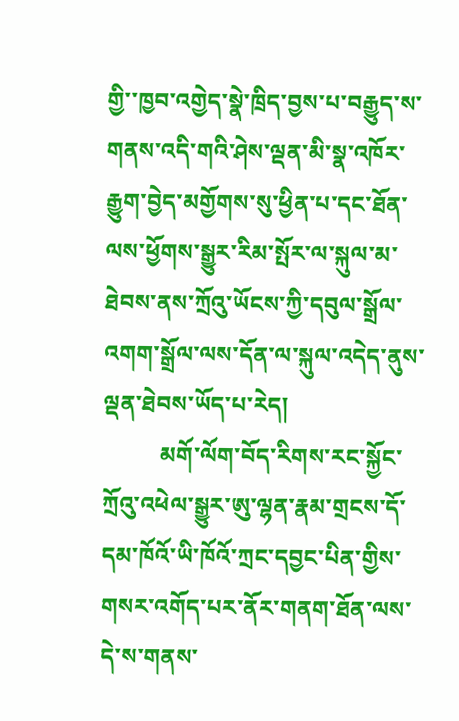གྱི་་ཁྱབ་འགྱེད་སྣེ་ཁྲིད་བྱས་པ་བརྒྱུད་ས་གནས་འདི་གའི་ཤེས་ལྡན་མི་སྣ་འཁོར་རྒྱུག་བྱེད་མགྱོགས་སུ་ཕྱིན་པ་དང་ཐོན་ལས་ཕྱོགས་སྒྱུར་རིམ་སྤོར་ལ་སྐུལ་མ་ཐེབས་ནས་ཀྲོའུ་ཡོངས་ཀྱི་དབུལ་སྒྲོལ་འགག་སྒྲོལ་ལས་དོན་ལ་སྐུལ་འདེད་ནུས་ལྡན་ཐེབས་ཡོད་པ་རེད།
          མགོ་ལོག་བོད་རིགས་རང་སྐྱོང་ཀྲོའུ་འཕེལ་སྒྱུར་ཨུ་ལྷན་རྣམ་གྲངས་དོ་དམ་ཁོའོ་ཡི་ཁོའོ་ཀྲང་དབྱང་པིན་གྱིས་གསར་འགོད་པར་ནོར་གནག་ཐོན་ལས་དེ་ས་གནས་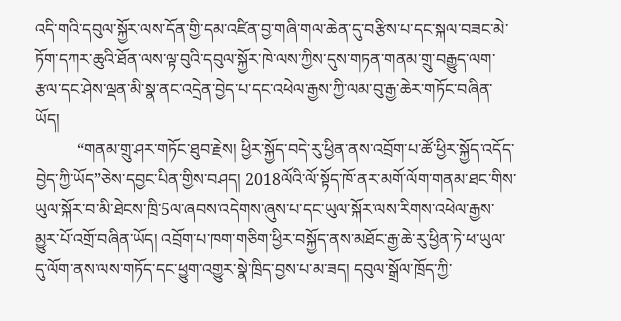འདི་གའི་དབུལ་སྐྱོར་ལས་དོན་གྱི་དམ་འཛིན་བྱ་གཞི་གལ་ཆེན་དུ་བརྩིས་པ་དང་སྐལ་བཟང་མེ་ཏོག་དཀར་ཆུའི་ཐོན་ལས་ལྟ་བུའི་དབུལ་སྐྱོར་ཁེ་ལས་ཀྱིས་དུས་གཏན་གནམ་གྲུ་བརྒྱུད་ལག་རྩལ་དང་ཤེས་ལྡན་མི་སྣ་ནང་འདྲེན་བྱེད་པ་དང་འཕེལ་རྒྱས་ཀྱི་ལམ་བུ་རྒྱ་ཆེར་གཏོང་བཞིན་ཡོད།
          “གནམ་གྲུ་ཤར་གཏོང་ཐུབ་རྗེས། ཕྱིར་སྐྱོད་བདེ་རུ་ཕྱིན་ནས་འབྲོག་པ་ཚོ་ཕྱིར་སྐྱོད་འདོད་བྱེད་ཀྱི་ཡོད”ཅེས་དབྱང་པིན་གྱིས་བཤད། 2018ལོའི་ལོ་སྟོད་ཁོ་ནར་མགོ་ལོག་གནམ་ཐང་གིས་ཡུལ་སྐོར་བ་མི་ཐེངས་ཁྲི་5ལ་ཞབས་འདེགས་ཞུས་པ་དང་ཡུལ་སྐོར་ལས་རིགས་འཕེལ་རྒྱས་མྱུར་པོ་འགྲོ་བཞིན་ཡོད། འབྲོག་པ་ཁག་གཅིག་ཕྱིར་བསྐྱོད་ནས་མཐོང་རྒྱ་ཆེ་རུ་ཕྱིན་ཏེ་ཕ་ཡུལ་དུ་ལོག་ནས་ལས་གཏོད་དང་ཕྱུག་འགྱུར་སྣེ་ཁྲིད་བྱས་པ་མ་ཟད། དབུལ་སྒྲོལ་ཁྲོད་ཀྱི་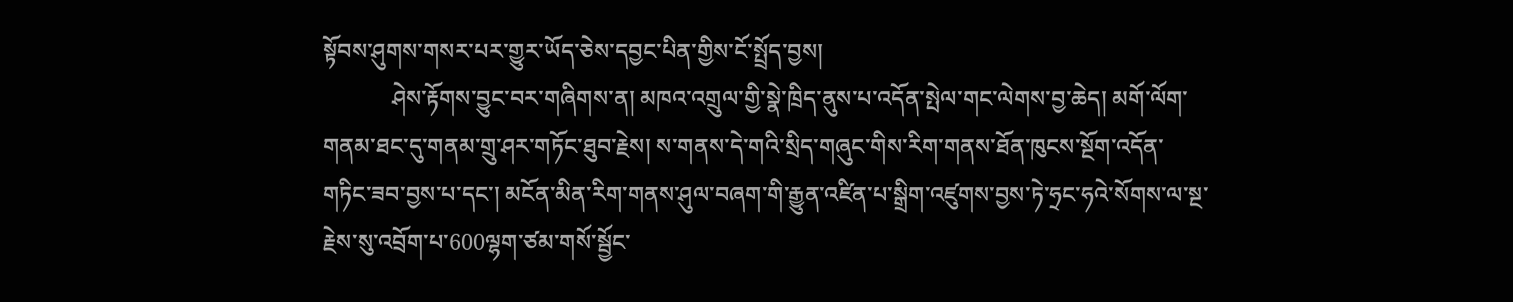སྟོབས་ཤུགས་གསར་པར་གྱུར་ཡོད་ཅེས་དབྱང་པིན་གྱིས་ངོ་སྤྲོད་བྱས།
            ཤེས་རྟོགས་བྱུང་བར་གཞིགས་ན། མཁའ་འགྲུལ་གྱི་སྣེ་ཁྲིད་ནུས་པ་འདོན་སྤེལ་གང་ལེགས་བྱ་ཆེད། མགོ་ལོག་གནམ་ཐང་དུ་གནམ་གྲུ་ཤར་གཏོང་ཐུབ་རྗེས། ས་གནས་དེ་གའི་སྲིད་གཞུང་གིས་རིག་གནས་ཐོན་ཁུངས་སྔོག་འདོན་གཏིང་ཟབ་བྱས་པ་དང་། མངོན་མིན་རིག་གནས་ཤུལ་བཞག་གི་རྒྱུན་འཛིན་པ་སྒྲིག་འཛུགས་བྱས་ཏེ་ཧྲང་ཧའེ་སོགས་ལ་སྔ་རྗེས་སུ་འབྲོག་པ་600ལྷག་ཙམ་གསོ་སྦྱོང་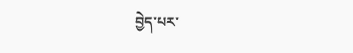བྱེད་པར་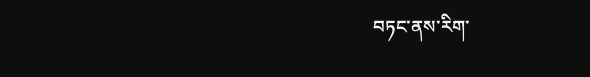བཏང་ནས་རིག་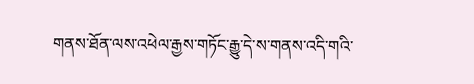གནས་ཐོན་ལས་འཕེལ་རྒྱས་གཏོང་རྒྱུ་དེ་ས་གནས་འདི་གའི་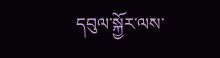དབུལ་སྐྱོར་ལས་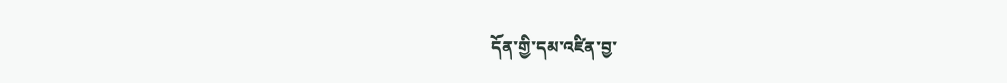དོན་གྱི་དམ་འཛིན་བྱ་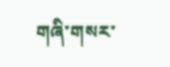གཞི་གསར་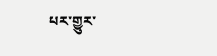པར་གྱུར་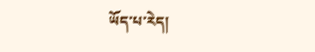ཡོད་པ་རེད།